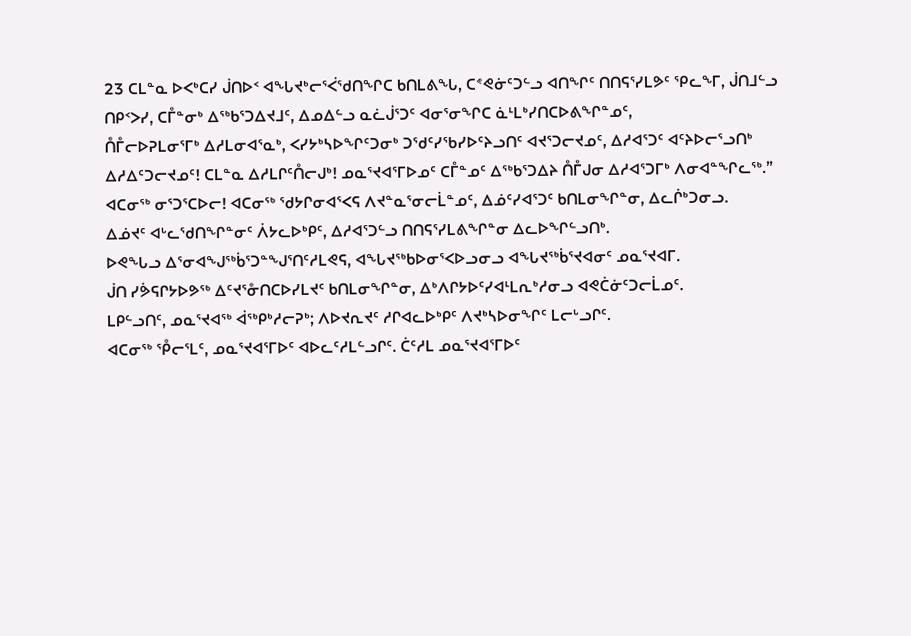23 ᑕᒪᓐᓇ ᐅᐸᒃᑕᓯ ᒎᑎᐅᑉ ᐊᖓᔪᒃᓕᕐᐹᖁᑎᖏᑕ ᑲᑎᒪᕕᖓ, ᑕᕝᕙᓃᑦᑐᓪᓗ ᐊᑎᖏᑦ ᑎᑎᕋᕐᓯᒪᕗᑦ ᕿᓚᖕᒥ, ᒎᑎᒧᓪᓗ ᑎᑭᑉᐳᓯ, ᑕᒤᓐᓂᒃ ᐃᖅᑲᕐᑐᐃᔪᒧᑦ, ᐃᓄᐃᓪᓗ ᓇᓛᒎᕐᑐᑦ ᐊᓂᕐᓂᖏᑕ ᓈᒻᒪᒃᓯᑎᑕᐅᕕᖏᓐᓄᑦ,
ᑍᒤᓕᐅᕈᒪᓂᕐᒥᒃ ᐃᓱᒪᓂᐊᕐᓇᒃ, ᐸᓯᔭᒃᓴᐅᖏᑦᑐᓂᒃ ᑐᖁᑦᓯᖃᓯᐅᑦᔨᓗᑎᑦ ᐊᔪᕐᑐᓕᔪᓄᑦ, ᐃᓱᐊᕐᑐᑦ ᐊᑦᔨᐅᓕᕐᓗᑎᒃ ᐃᓱᐃᑦᑐᓕᔪᓄᑦ! ᑕᒪᓐᓇ ᐃᓱᒪᒋᑦᑍᓕᒍᒃ! ᓄᓇᕐᔪᐊᕐᒥᐅᓄᑦ ᑕᒤᓐᓄᑦ ᐃᖅᑲᕐᑐᐃᔨ ᑍᒤᒍᓂ ᐃᓱᐊᕐᑐᒥᒃ ᐱᓂᐊᓐᖏᓚᖅ.”
ᐊᑕᓂᖅ ᓂᕐᑐᕐᑕᐅᓕ! ᐊᑕᓂᖅ ᖁᔭᒋᓂᐊᕐᐸᕋ ᐱᔪᓐᓇᕐᓂᓕᒫᓐᓄᑦ, ᐃᓅᑦᓯᐊᕐᑐᑦ ᑲᑎᒪᓂᖏᓐᓂ, ᐃᓚᒌᒃᑐᓂᓗ.
ᐃᓅᔪᑦ ᐊᒡᓚᖁᑎᖏᓐᓂᑦ ᐲᔭᓚᐅᒃᑭᑦ, ᐃᓱᐊᕐᑐᓪᓗ ᑎᑎᕋᕐᓯᒪᕕᖏᓐᓂ ᐃᓚᐅᖏᓪᓗᑎᒃ.
ᐅᕙᖓᓗ ᐃᕐᓂᐊᖑᖅᑳᕐᑐᓐᖑᕐᑎᑦᓱᒪᕙᕋ, ᐊᖓᔪᖅᑲᐅᓂᕐᐸᐅᓗᓂᓗ ᐊᖓᔪᖅᑳᕐᔪᐊᓂᑦ ᓄᓇᕐᔪᐊᒥ.
ᒎᑎ ᓯᕘᕋᒋᔭᐅᕗᖅ ᐃᑦᔪᕐᓁᑎᑕᐅᓯᒪᔪᑦ ᑲᑎᒪᓂᖏᓐᓂ, ᐃᒃᐱᒋᔭᐅᑦᓯᐊᒻᒪᕆᒃᓱᓂᓗ ᐊᕙᑖᓃᑦᑐᓕᒫᓄᑦ.
ᒪᑭᓪᓗᑎᑦ, ᓄᓇᕐᔪᐊᖅ ᐋᖅᑭᒃᓱᓕᕈᒃ; ᐱᐅᔪᕆᔪᑦ ᓱᒋᐊᓚᐅᒃᑭᑦ ᐱᔪᒃᓴᐅᓂᖏᑦ ᒪᓕᒡᓗᒋᑦ.
ᐊᑕᓂᖅ ᕾᓕᕐᒪᑦ, ᓄᓇᕐᔪᐊᕐᒥᐅᑦ ᐊᐅᓚᑦᓱᒪᓪᓗᒋᑦ. ᑖᑦᓱᒪ ᓄᓇᕐᔪᐊᕐᒥᐅᑦ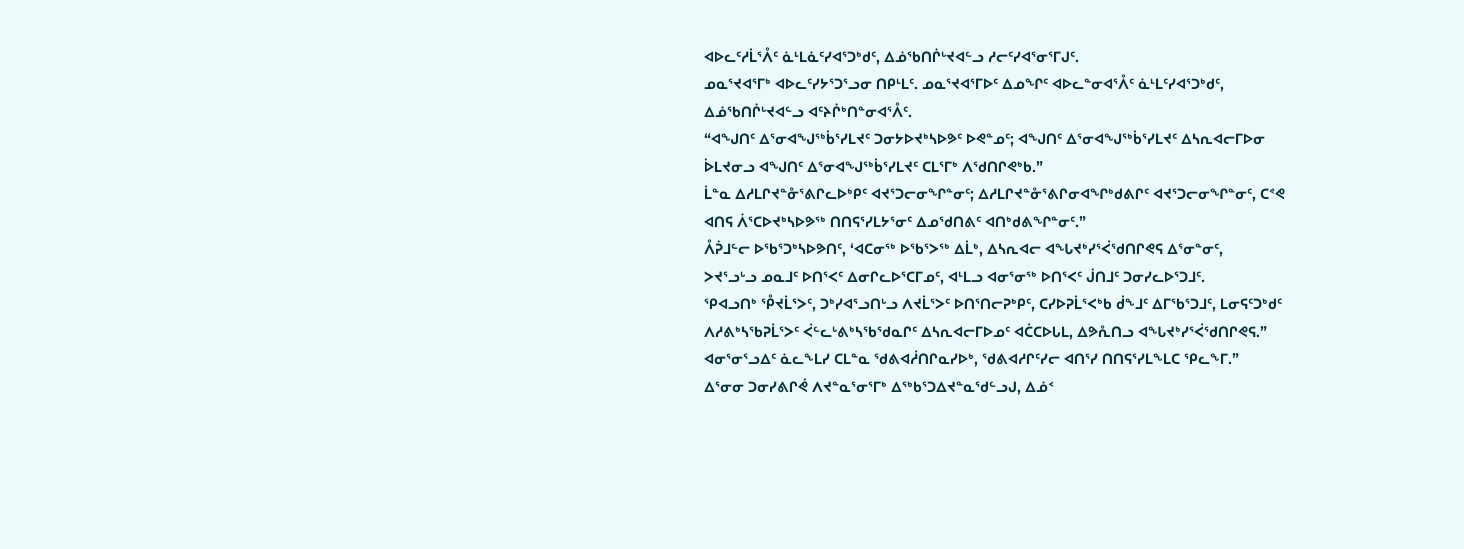ᐊᐅᓚᑦᓱᒫᕐᐰᑦ ᓈᒻᒪᓈᑦᓯᐊᕐᑐᒃᑯᑦ, ᐃᓅᖃᑎᒌᒡᔪᐊᓪᓗ ᓱᓕᑦᓯᐊᕐᓂᕐᒥᒍᑦ.
ᓄᓇᕐᔪᐊᕐᒥᒃ ᐊᐅᓚᑦᓯᔭᕐᑐᕐᓗᓂ ᑎᑭᒻᒪᑦ. ᓄᓇᕐᔪᐊᕐᒥᐅᑦ ᐃᓄᖏᑦ ᐊᐅᓚᓐᓂᐊᕐᐰᑦ ᓈᒻᒪᑦᓯᐊᕐᑐᒃᑯᑦ, ᐃᓅᖃᑎᒌᒡᔪᐊᓪᓗ ᐊᑦᔨᒌᒃᑎᓐᓂᐊᕐᐰᑦ.
“ᐊᖑᑎᑦ ᐃᕐᓂᐊᖑᖅᑳᕐᓯᒪᔪᑦ ᑐᓂᔭᐅᔪᒃᓴᐅᕗᑦ ᐅᕙᓐᓄᑦ; ᐊᖑᑎᑦ ᐃᕐᓂᐊᖑᖅᑳᕐᓯᒪᔪᑦ ᐃᓴᕆᐊᓕᒥᐅᓂ ᐆᒪᔪᓂᓗ ᐊᖑᑎᑦ ᐃᕐᓂᐊᖑᖅᑳᕐᓯᒪᔪᑦ ᑕᒪᕐᒥᒃ ᐱᖁᑎᒋᕙᒃᑲ.”
ᒫᓐᓇ ᐃᓱᒪᒋᔪᓐᓁᕐᕕᒋᓚᐅᒃᑭᑦ ᐊᔪᕐᑐᓕᓂᖏᓐᓂᑦ; ᐃᓱᒪᒋᔪᓐᓁᕐᕕᒋᓂᐊᖏᒃᑯᕕᒋᑦ ᐊᔪᕐᑐᓕᓂᖏᓐᓂᑦ, ᑕᕝᕙ ᐊᑎᕋ ᐲᕐᑕᐅᔪᒃᓴᐅᕗᖅ ᑎᑎᕋᕐᓯᒪᔭᕐᓂᑦ ᐃᓄᖁᑎᕕᑦ ᐊᑎᒃᑯᕕᖏᓐᓂᑦ.”
ᐰᕉᒧᓪᓕ ᐅᖃᕐᑐᒃᓴᐅᕗᑎᑦ, ‘ᐊᑕᓂᖅ ᐅᖃᕐᐳᖅ ᐃᒫᒃ, ᐃᓴᕆᐊᓕ ᐊᖓᔪᒃᓯᕐᐹᖁᑎᒋᕙᕋ ᐃᕐᓂᓐᓂᑦ,
ᐳᔪᕐᓗᒡᓗ ᓄᓇᒧᑦ ᐅᑎᕐᐸᑦ ᐃᓂᒋᓚᐅᕐᑕᒥᓄᑦ, ᐊᒻᒪᓗ ᐊᓂᕐᓂᖅ ᐅᑎᕐᐸᑦ ᒎᑎᒧᑦ ᑐᓂᓯᓚᐅᕐᑐᒧᑦ.
ᕿᐊᓗᑎᒃ ᕾᔪᒫᕐᐳᑦ, ᑐᒃᓯᐊᕐᓗᑎᒡᓗ ᐱᔪᒫᕐᐳᑦ ᐅᑎᕐᑎᓕᕈᒃᑭᑦ, ᑕᓯᐅᕈᒫᕐᐸᒃᑲ ᑰᖕᒧᑦ ᐃᒥᖃᕐᑐᒧᑦ, ᒪᓂᕋᑦᑐᒃᑯᑦ ᐱᓱᕕᒃᓴᖃᕈᒫᕐᐳᑦ ᐹᓪᓚᒡᕕᒃᓴᖃᖁᓇᒋᑦ ᐃᓴᕆᐊᓕᒥᐅᓄᑦ ᐊᑖᑕᐅᒐᒪ, ᐃᕗᕅᑎᓗ ᐊᖓᔪᒃᓯᕐᐹᖁᑎᒋᕙᕋ.”
ᐊᓂᕐᓂᕐᓗᐃᑦ ᓈᓚᖕᒪᓯ ᑕᒪᓐᓇ ᖁᕕᐊᓲᑎᒋᓇᓯᐅᒃ, ᖁᕕᐊᓱᒋᑦᓯᓕ ᐊᑎᕐᓯ ᑎᑎᕋᕐᓯᒪᖕᒪᑕ ᕿᓚᖕᒥ.”
ᐃᕐᓂᓂ ᑐᓂᓯᕕᒋᕚ ᐱᔪᓐᓇᕐᓂᕐᒥᒃ ᐃᖅᑲᕐᑐᐃᔪᓐᓇᖁᓪᓗᒍ, ᐃᓅᑉ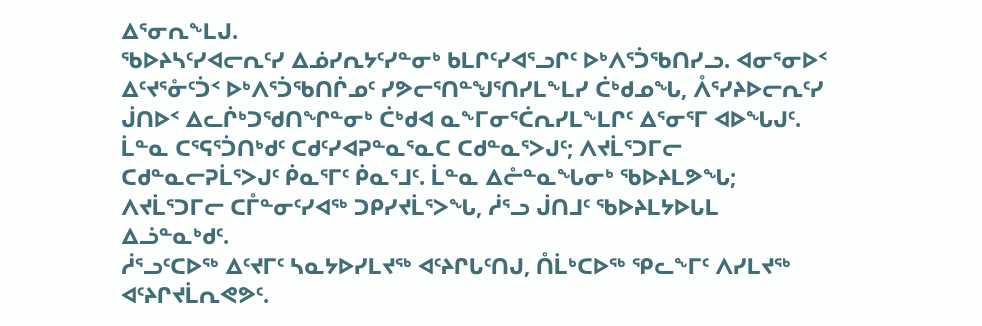ᐃᕐᓂᕆᖕᒪᒍ.
ᖃᐅᔨᓴᑦᓯᐊᓕᕆᑦᓯ ᐃᓅᓯᕆᔭᑦᓯᓐᓂᒃ ᑲᒪᒋᑦᓯᐊᕐᓗᒋᑦ ᐅᒃᐱᕐᑑᖃᑎᓯᓗ. ᐊᓂᕐᓂᐅᑉ ᐃᑦᔪᕐᓁᑦᑑᑉ ᐅᒃᐱᕐᑑᖃᑎᒌᓄᑦ ᓯᕗᓕᕐᑎᓐᖑᕐᑎᓯᒪᖕᒪᓯ ᑖᒃᑯᓄᖓ, ᐰᕐᓯᔨᐅᓕᕆᑦᓯ ᒎᑎᐅᑉ ᐃᓚᒌᒃᑐᖁᑎᖏᓐᓂᒃ ᑖᒃᑯᐊ ᓇᖕᒥᓂᕐᑖᕆᓯᒪᖕᒪᒋᑦ ᐃᕐᓂᕐᒥ ᐊᐅᖓᒍᑦ.
ᒫᓐᓇ ᑕᕐᕋᕐᑑᑎᒃᑯᑦ ᑕᑯᑦᓯᐊᕈᓐᓇᕐᓇᑕ ᑕᑯᓐᓇᕐᐳᒍᑦ; ᐱᔪᒫᕐᑐᒥᓕ ᑕᑯᓐᓇᓕᕈᒫᕐᐳᒍᑦ ᑮᓇᕐᒥᑦ ᑮᓇᕐᒧᑦ. ᒫᓐᓇ ᐃᓔᓐᓇᖓᓂᒃ ᖃᐅᔨᒪᕗᖓ; ᐱᔪᒫᕐᑐᒥᓕ ᑕᒤᓐᓂᑦᓯᐊᖅ ᑐᑭᓯᔪᒫᕐᐳᖓ, ᓲᕐᓗ ᒎᑎᒧᑦ ᖃᐅᔨᒪᔭᐅᒐᒪ ᐃᓘᓐᓇᒃᑯᑦ.
ᓲᕐᓗᑦᑕᐅᖅ ᐃᑦᔪᒥᑦ ᓴᓇᔭᐅᓯᒪᔪᖅ ᐊᑦᔨᒋᒐᑦᑎᒍ, ᑍᒫᒃᑕᐅᖅ ᕿᓚᖕᒥᑦ ᐱᓯᒪᔪᖅ ᐊᑦᔨᒋᔪᒫᕆᕙᕗᑦ.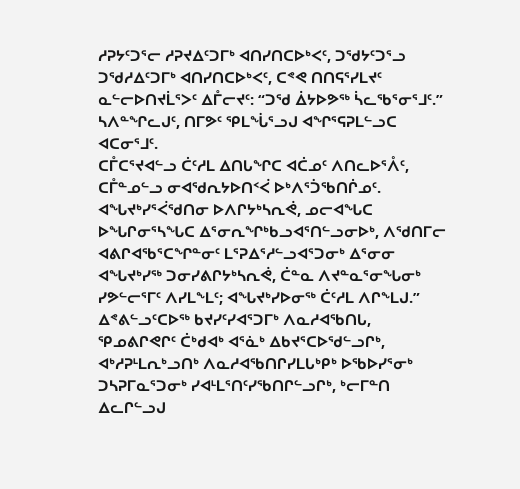ᓱᕈᔭᑦᑐᕐᓕ ᓱᕈᔪᐃᑦᑐᒥᒃ ᐊᑎᓯᑎᑕᐅᒃᐸᑦ, ᑐᖁᔭᑦᑐᕐᓗ ᑐᖁᓱᐃᑦᑐᒥᒃ ᐊᑎᓯᑎᑕᐅᒃᐸᑦ, ᑕᕝᕙ ᑎᑎᕋᕐᓯᒪᔪᑦ ᓇᓪᓕᐅᑎᔪᒫᕐᐳᑦ ᐃᒤᓕᔪᑦ: “ᑐᖁ ᐄᔭᐅᕗᖅ ᓵᓚᖃᕐᓂᕐᒧᑦ.”
ᓴᐱᓐᖏᓚᒍᑦ, ᑎᒥᕗᑦ ᕿᒪᖔᕐᓗᒍ ᐊᖏᕐᕋᕈᒪᓪᓗᑕ ᐊᑕᓂᕐᒧᑦ.
ᑕᒤᑕᕐᔪᐊᓪᓗ ᑖᑦᓱᒪ ᐃᑎᒐᖏᑕ ᐊᑖᓄᑦ ᐱᑎᓚᐅᕐᐰᑦ, ᑕᒤᓐᓄᓪᓗ ᓂᐊᖁᕆᔭᐅᑎᑉᐹ ᐅᒃᐱᕐᑑᖃᑎᒌᓄᑦ.
ᐊᖓᔪᒃᓯᕐᐹᖁᑎᓂ ᐅᐱᒋᔭᒃᓴᕆᕚ, ᓄᓕᐊᖓᑕ ᐅᖓᒋᓂᕐᓴᖓᑕ ᐃᕐᓂᕆᖏᒃᑲᓗᐊᕐᑎᓪᓗᓂᐅᒃ, ᐱᖁᑎᒥᓕ ᐊᕕᒋᐊᖃᕐᑕᖏᓐᓂᑦ ᒪᕐᕈᐃᕐᓱᓪᓗᐊᕐᑐᓂᒃ ᐃᕐᓂᓂ ᐊᖓᔪᒃᓯᖅ ᑐᓂᓯᕕᒋᔭᒃᓴᕆᕚ, ᑖᓐᓇ ᐱᔪᓐᓇᕐᓂᖓᓂᒃ ᓯᕗᓪᓕᕐᒥᑦ ᐱᓯᒪᖕᒪᑦ; ᐊᖓᔪᒃᓯᐅᓂᖅ ᑖᑦᓱᒪ ᐱᒋᖕᒪᒍ.”
ᐃᕝᕕᓪᓗᑦᑕᐅᖅ ᑲᔪᓯᑦᓯᐊᕐᑐᒥᒃ ᐱᓇᓱᐊᖃᑎᒐ, ᕿᓄᕕᒋᕙᒋᑦ ᑖᒃᑯᐊᒃ ᐊᕐᓈᒃ ᐃᑲᔪᕐᑕᐅᖁᓪᓗᒋᒃ, ᐊᒃᓱᕈᒻᒪᕆᒃᓗᑎᒃ ᐱᓇᓱᐊᖃᑎᒋᓯᒪᒐᒃᑭᒃ ᐅᖃᐅᓯᕐᓂᒃ ᑐᓴᕈᒥᓇᕐᑐᓂᒃ ᓯᐊᒻᒪᕐᑎᑦᓯᖃᑎᒋᓪᓗᒋᒃ, ᒃᓕᒥᓐᑎ ᐃᓚᒋᓪᓗᒍ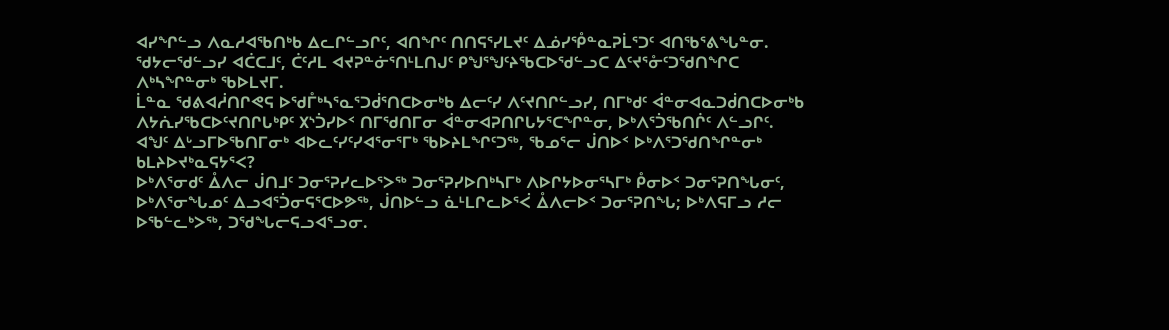ᐊᓯᖏᓪᓗ ᐱᓇᓱᐊᖃᑎᒃᑲ ᐃᓚᒋᓪᓗᒋᑦ, ᐊᑎᖏᑦ ᑎᑎᕋᕐᓯᒪᔪᑦ ᐃᓅᓯᕾᓐᓇᕈᒫᕐᑐᑦ ᐊᑎᖃᕐᕕᖓᓐᓂ.
ᖁᔭᓕᖁᓪᓗᓯ ᐊᑖᑕᒧᑦ, ᑖᑦᓱᒪ ᐊᔪᕈᓐᓃᕐᑎᒻᒪᑎᒍᑦ ᑭᖑᕐᖑᑦᔨᖃᑕᐅᖁᓪᓗᑕ ᐃᑦᔪᕐᓁᑦᑐᖁᑎᖏᑕ ᐱᒃᓴᖏᓐᓂᒃ ᖃᐅᒪᔪᒥ.
ᒫᓐᓇ ᖁᕕᐊᓲᑎᒋᕙᕋ ᐅᖁᒤᒃᓴᕐᓇᕐᑐᑰᕐᑎᑕᐅᓂᒃᑲ ᐃᓕᑦᓯ ᐱᑦᔪᑎᒋᓪᓗᓯ, ᑎᒥᒃᑯᑦ ᐋᓐᓂᐊᓇᑐᑰᑎᑕᐅᓂᒃᑲ ᐱᔭᕇᓯᖃᑕᐅᑦᔪᑎᒋᒐᒃᑭᑦ ᙭ᔅᑑᓯᐅᑉ ᑎᒥᖁᑎᒥᓂ ᐋᓐᓂᐊᕈᑎᒋᒐᔭᕐᑕᖏᓐᓂ, ᐅᒃᐱᕐᑑᖃᑎᒌᑦ ᐱᓪᓗᒋᑦ.
ᐊᖑᑦ ᐃᒡᓗᒥᐅᖃᑎᒥᓂᒃ ᐊᐅᓚᑦᓯᑦᓯᐊᕐᓂᕐᒥᒃ ᖃᐅᔨᒪᖏᑦᑐᖅ, ᖃᓄᕐᓕ ᒎᑎᐅᑉ ᐅᒃᐱᕐᑐᖁᑎᖏᓐᓂᒃ ᑲᒪᔨᐅᔪᒃᓇᕋᔭᕐᐸ?
ᐅᒃᐱᕐᓂᑯᑦ ᐂᐱᓕ ᒎᑎᒧᑦ ᑐᓂᕐᕈᓯᓚᐅᕐᐳᖅ ᑐᓂᕐᕈᓯᐅᑎᒃᓴᒥᒃ ᐱᐅᒋᔭᐅᓂᕐᓴᒥᒃ ᑬᓂᐅᑉ ᑐᓂᕐᕈᑎᖓᓂᑦ, ᐅᒃᐱᕐᓂᖓᓄᑦ ᐃᓗᐊᕐᑑᓂᕋᕐᑕᐅᕗᖅ, ᒎᑎᐅᓪᓗ ᓈᒻᒪᒋᓚᐅᕐᐹ ᐂᐱᓕᐅᑉ ᑐᓂᕐᕈᑎᖓ; ᐅᒃᐱᕋᒥᓗ ᓱᓕ ᐅᖃᓪᓚᒃᐳᖅ, ᑐᖁᖓᓕᕋᓗᐊᕐᓗᓂ.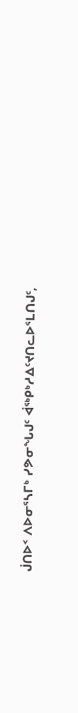ᒎᑎᐅᑉ ᐱᐅᓂᕐᓴᒥᒃ ᓯᕗᓂᖓᒍᑦ ᐋᖅᑭᒃᓱᐃᑦᔪᑎᓚᐅᕐᒪᑎᒍᑦ,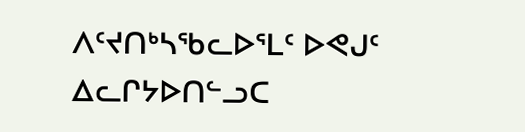ᐱᑦᔪᑎᒃᓴᖃᓚᐅᕐᒪᑦ ᐅᕙᒍᑦ ᐃᓚᒋᔭᐅᑎᓪᓗᑕ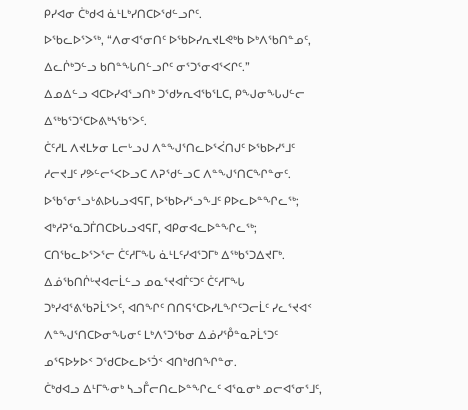ᑭᓯᐊᓂ ᑖᒃᑯᐊ ᓈᒻᒪᒃᓯᑎᑕᐅᖁᓪᓗᒋᑦ.
ᐅᖃᓚᐅᕐᐳᖅ, “ᐱᓂᐊᕐᓂᑎᑦ ᐅᖃᐅᓯᕆᔪᒪᕙᒃᑲ ᐅᒃᐱᖃᑎᓐᓄᑦ, ᐃᓚᒌᒃᑐᓪᓗ ᑲᑎᓐᖓᑎᓪᓗᒋᑦ ᓂᕐᑐᕐᓂᐊᕐᐸᒋᑦ.”
ᐃᓄᐃᓪᓗ ᐊᑕᐅᓯᐊᕐᓗᑎᒃ ᑐᖁᔭᕆᐊᖃᕐᒪᑕ, ᑭᖑᓂᖓᒍᓪᓕ ᐃᖅᑲᕐᑐᕐᑕᐅᕕᒃᓴᖃᕐᐳᑦ.
ᑖᑦᓱᒪ ᐱᔪᒪᔭᓂ ᒪᓕᒡᓗᒍ ᐱᓐᖑᕐᑎᓚᐅᕐᐹᑎᒍᑦ ᐅᖃᐅᓯᕐᒧᑦ ᓱᓕᔪᒧᑦ ᓯᕗᓪᓕᕐᐸᐅᓗᑕ ᐱᕈᖁᓪᓗᑕ ᐱᓐᖑᕐᑎᑕᖏᓐᓂᑦ.
ᐅᖃᕐᓂᕐᓗᒡᕕᐅᒐᓗᐊᕋᒥ, ᐅᖃᐅᓯᕐᓗᖕᒧᑦ ᑭᐅᓚᐅᓐᖏᓚᖅ; ᐊᒃᓱᕈᕐᓇᑐᒦᑎᑕᐅᒐᓗᐊᕋᒥ, ᐊᑭᓂᐊᓚᐅᓐᖏᓚᖅ; ᑕᑎᖃᓚᐅᕐᐳᕐᓕ ᑖᑦᓱᒥᖓ ᓈᒻᒪᑦᓯᐊᕐᑐᒥᒃ ᐃᖅᑲᕐᑐᐃᔪᒥᒃ.
ᐃᓅᖃᑎᒌᒡᔪᐊᓕᒫᓪᓗ ᓄᓇᕐᔪᐊᒦᑦᑐᑦ ᑖᑦᓱᒥᖓ ᑐᒃᓯᐊᕐᕕᖃᕈᒫᕐᐳᑦ, ᐊᑎᖏᑦ ᑎᑎᕋᕐᑕᐅᓯᒪᖏᑦᑐᓕᒫᑦ ᓯᓚᕐᔪᐊᑉ ᐱᓐᖑᕐᑎᑕᐅᓂᖓᓂᑦ ᒪᒃᐱᕐᑐᖃᓂ ᐃᓅᓯᕾᓐᓇᕈᒫᕐᑐᑦ ᓄᕐᕋᐅᔭᐅᑉ ᑐᖁᑕᐅᓚᐅᕐᑑᑉ ᐊᑎᒃᑯᑎᖏᓐᓂ.
ᑖᒃᑯᐊᓗ ᐃᒻᒥᖕᓂᒃ ᓴᓗᒤᓕᑎᓚᐅᓐᖏᓚᑦ ᐊᕐᓇᓂᒃ ᓄᓕᐊᕐᓂᕐᒧᑦ,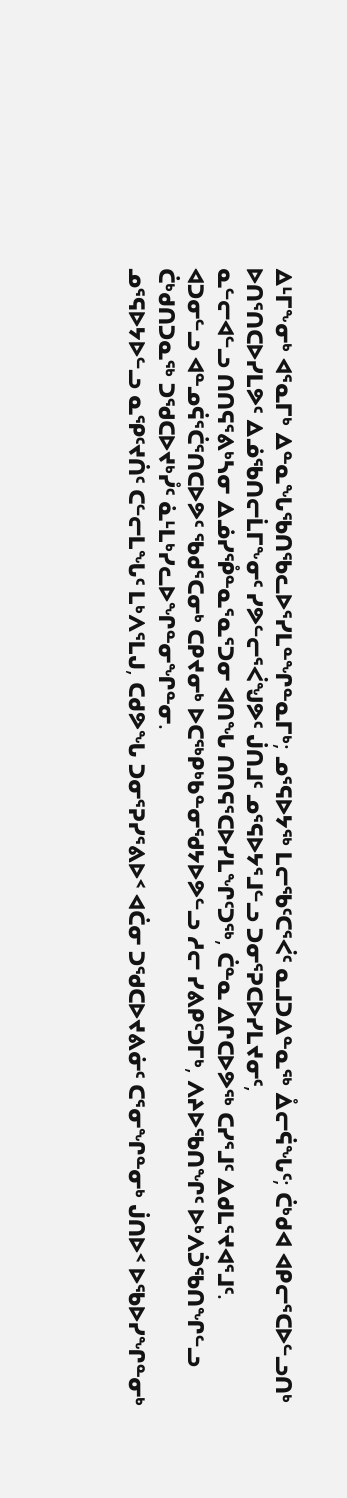ᐃᒻᒥᖕᓂᒃ ᐊᕐᓇᒥᒃ ᐃᓐᓇᖓᖃᑎᖃᓚᐅᕐᓯᒪᓐᖏᓐᓇᒥᒃ; ᓄᕐᕋᐅᔭᖅ ᒪᓕᖃᑦᑕᕐᐹᑦ ᓇᒧᑐᐃᓐᓇᖅ ᐂᓕᕌᖓᑦ; ᑖᒃᑯᐊ ᐊᑭᓕᕐᑕᐅᓪᓗᑎᒃ ᐅᑎᕐᑎᑕᐅᓯᒪᕗᑦ ᐃᓅᖃᑎᓕᒫᒥᖕᓂᑦ ᓯᕗᓪᓕᕐᐹᖑᕗᑦ ᒎᑎᒧᑦ ᓄᕐᕋᐅᔭᕐᒧᓪᓗ ᑐᓂᕐᕈᑕᐅᓯᒪᔪᓂᑦ,
ᓇᓪᓕᐊᓪᓗ ᑎᑎᕋᕐᕕᒃᓴᓂ ᐃᓅᓯᕾᓐᓇᕐᓇᕐᑐᓂ ᐊᑎᖓ ᑎᑎᕋᕐᑕᐅᓯᒪᖏᑦᑐᖅ, ᑖᓐᓇ ᐃᒋᑕᐅᕗᖅ ᑕᓯᕐᒧᑦ ᐃᑯᒪᕐᔪᐊᕐᒧᑦ.
ᐊᑐᓂᓪᓗ ᐊᓐᓄᕌᕐᑖᕐᑎᑕᐅᕗᑦ ᖃᑯᕐᑕᓂᒃ ᑕᑭᔪᓂᒃ ᐅᑕᖅᑭᒃᑲᓐᓂᖁᔭᐅᕗᓪᓗ ᓱᓕ ᓯᕕᑭᑦᑐᒥᒃ, ᐱᔨᐅᖃᑎᖏᑦ ᐅᒃᐱᑑᖃᑎᖏᓪᓗ ᑖᒃᑯᑎᑐᓇᖅ ᑐᖁᑕᐅᔪᒃᓮᑦ ᓈᒻᒪᒃᓯᓚᐅᖏᓐᓂᖏᓐᓂ.
ᓄᕐᕋᐅᔭᐅᓪᓗ ᓇᕿᑦᔪᑏᑦ ᑕᓪᓕᒪᖓᑦ ᒪᒃᐱᕐᒪᒍ, ᑕᑯᕗᖓ ᑐᓂᕐᕈᓯᕐᕕᐅᑉ ᐊᑖᓂ ᑐᖁᑕᐅᔪᕕᓃᑦ ᑕᕐᓂᖏᓐᓂᒃ ᒎᑎᐅᑉ ᐅᖃᐅᓯᖏᓐᓂᒃ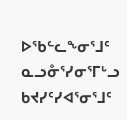ᐅᖃᓪᓚᖕᓂᕐᒧᑦ ᓇᓗᓁᕐᓯᓂᕐᒥᒡᓗ ᑲᔪᓯᑦᓯᐊᕐᓂᕐᒧᑦ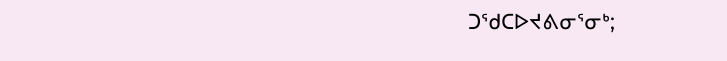ᑐᖁᑕᐅᔪᕕᓂᕐᓂᒃ;